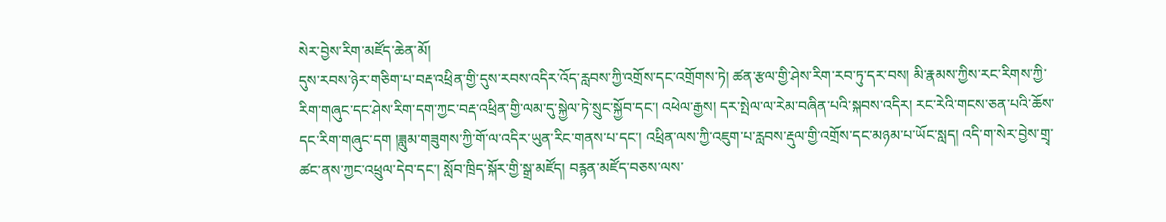སེར་བྱེས་རིག་མཛོད་ཆེན་མོ།
དུས་རབས་ཉེར་གཅིག་པ་བརྡ་འཕྲིན་གྱི་དུས་རབས་འདིར་འོད་རླབས་ཀྱི་འགྲོས་དང་འགྲོགས་ཏེ། ཚན་རྩལ་གྱི་ཤེས་རིག་རབ་ཏུ་དར་བས། མི་རྣམས་ཀྱིས་རང་རིགས་ཀྱི་རིག་གཞུང་དང་ཤེས་རིག་དག་ཀྱང་བརྡ་འཕྲིན་གྱི་ལམ་དུ་སྐྱེལ་ཏེ་སྲུང་སྐྱོབ་དང་། འཕེལ་རྒྱས། དར་སྤེལ་ལ་རེམ་བཞིན་པའི་སྐབས་འདིར། རང་རེའི་གངས་ཅན་པའི་ཆོས་དང་རིག་གཞུང་དག །ཟླུམ་གཟུགས་ཀྱི་གོ་ལ་འདིར་ཡུན་རིང་གནས་པ་དང་། འཕྲིན་ལས་ཀྱི་འཇུག་པ་རླབས་རྡུལ་གྱི་འགྲོས་དང་མཉམ་པ་ཡོང་སླད། འདི་ག་སེར་བྱེས་གྲྭ་ཚང་ནས་ཀྱང་འཕྲུལ་དེབ་དང་། སློབ་ཁྲིད་སྐོར་གྱི་སྒྲ་མཛོད། བརྙན་མཛོད་བཅས་ལས་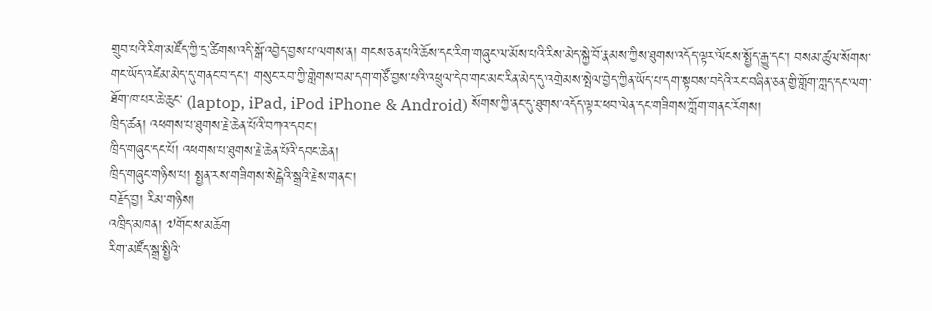གྲུབ་པའི་རིག་མཛོད་ཀྱི་དྲ་ཚིགས་འདི་སྒོ་འབྱེད་བྱས་པ་ལགས་ན། གངས་ཅན་པའི་ཆོས་དང་རིག་གཞུང་ལ་མོས་པའི་རིས་མེད་སྐྱེ་བོ་རྣམས་ཀྱིས་ཐུགས་འདོད་ལྟར་ལོངས་སྤྱོད་རྒྱུ་དང་། བསམ་ཚུལ་སོགས་གང་ཡོད་འཛེམ་མེད་དུ་གནང་བ་དང་། གསུང་རབ་ཀྱི་གླེགས་བམ་དག་གཙོ་བྱས་པའི་འཕྲུལ་དེབ་གང་མང་རིན་མེད་དུ་འགྲེམས་སྤེལ་བྱེད་ཀྱིན་ཡོད་པ་དག་སྟབས་བདེའི་རང་བཞིན་ཅན་གྱི་གློག་ཀླད་དང་ལག་ཐོག་ཁ་པར་ཆེ་ཆུང་ (laptop, iPad, iPod iPhone & Android) སོགས་ཀྱི་ནང་དུ་ཐུགས་འདོད་ལྟར་ཕབ་ལེན་དང་གཟིགས་ཀློག་གནང་རོགས།
ཁྲིད་ཚན། འཕགས་པ་ཐུགས་རྗེ་ཆེན་པོའི་བཀའ་དབང་།
ཁྲིད་གཞུང་དང་པོ། འཕགས་པ་ཐུགས་རྗེ་ཆེན་པོའི་དབང་ཆེན།
ཁྲིད་གཞུང་གཉིས་པ། སྤྱན་རས་གཟིགས་སེངྒེའི་སྒྲའི་རྗེས་གནང་།
བརྗོད་བྱ། རིམ་གཉིས།
འཁྲིད་མཁན། ༧གོང་ས་མཆོག
རིག་མཛོད་སྒྲ་སྤྱིའི་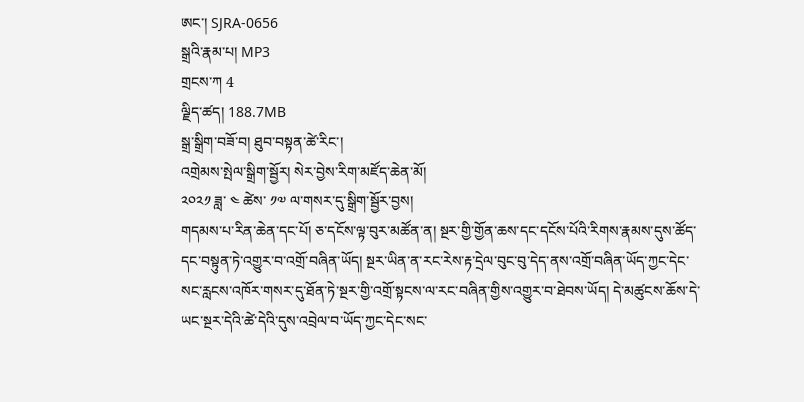ཨང་། SJRA-0656
སྒྲའི་རྣམ་པ། MP3
གྲངས་ཀ 4
ལྗིད་ཚད། 188.7MB
སྒྲ་སྒྲིག་བཟོ་བ། ཐུབ་བསྟན་ཚེ་རིང་།
འགྲེམས་སྤེལ་སྒྲིག་སྦྱོར། སེར་བྱེས་རིག་མཛོད་ཆེན་མོ།
༢༠༢༡ ཟླ་ ༤ ཚེས་ ༡༧ ལ་གསར་དུ་སྒྲིག་སྦྱོར་བྱས།
གདམས་པ་རིན་ཆེན་དང་པོ། ཅ་དངོས་ལྟ་བུར་མཚོན་ན། སྔར་གྱི་གྱོན་ཆས་དང་དངོས་པོའི་རིགས་རྣམས་དུས་ཚོད་དང་བསྟུན་ཏེ་འགྱུར་བ་འགྲོ་བཞིན་ཡོད། སྔར་ཡིན་ན་རང་རེས་རྟ་དྲེལ་བུང་བུ་དེད་ནས་འགྲོ་བཞིན་ཡོད་ཀྱང་དེང་སང་རླངས་འཁོར་གསར་དུ་ཐོན་ཏེ་སྔར་གྱི་འགྲོ་སྟངས་ལ་རང་བཞིན་གྱིས་འགྱུར་བ་ཐེབས་ཡོད། དེ་མཚུངས་ཆོས་དེ་ཡང་སྔར་དེའི་ཚེ་དེའི་དུས་འབྲེལ་བ་ཡོད་ཀྱང་དེང་སང་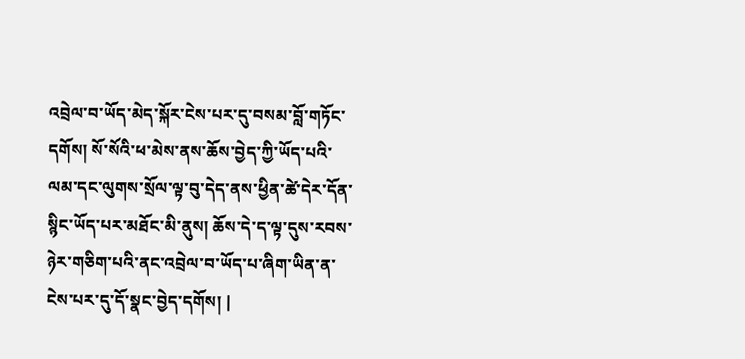འབྲེལ་བ་ཡོད་མེད་སྐོར་ངེས་པར་དུ་བསམ་བློ་གཏོང་དགོས། སོ་སོའི་ཕ་མེས་ནས་ཆོས་བྱེད་ཀྱི་ཡོད་པའི་ལམ་དང་ལུགས་སྲོལ་ལྟ་བུ་དེད་ནས་ཕྱིན་ཚེ་དེར་དོན་སྙིང་ཡོད་པར་མཐོང་མི་ནུས། ཆོས་དེ་ད་ལྟ་དུས་རབས་ཉེར་གཅིག་པའི་ནང་འབྲེལ་བ་ཡོད་པ་ཞིག་ཡིན་ན་ངེས་པར་དུ་དོ་སྣང་བྱེད་དགོས། |